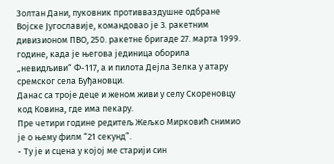Золтан Дани, пуковник противваздушне одбране Војске Југославије, командовао је 3. ракетним дивизионом ПВО, 250. ракетне бригаде 27. марта 1999. године, када је његова јединица оборила „невидљиви“ Ф-117, а и пилота Дејла Зелка у атару сремског села Буђановци.
Данас са троје деце и женом живи у селу Скореновцу код Ковина, где има пекару.
Пре четири године редитељ Жељко Мирковић снимио је о њему филм “21 секунд”.
- Ту је и сцена у којој ме старији син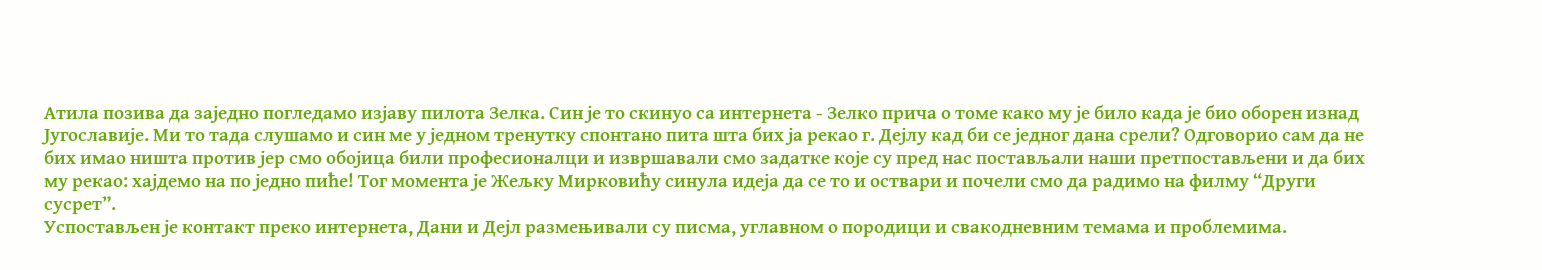Атила позива да заједно погледамо изјаву пилота Зелка. Син је то скинуо са интернета - Зелко прича о томе како му је било када је био оборен изнад Југославије. Ми то тада слушамо и син ме у једном тренутку спонтано пита шта бих ја рекао г. Дејлу кад би се једног дана срели? Одговорио сам да не бих имао ништа против јер смо обојица били професионалци и извршавали смо задатке које су пред нас постављали наши претпостављени и да бих му рекао: хајдемо на по једно пиће! Тог момента је Жељку Мирковићу синула идеја да се то и оствари и почели смо да радимо на филму “Други сусрет”.
Успостављен је контакт преко интернета, Дани и Дејл размењивали су писма, углавном о породици и свакодневним темама и проблемима.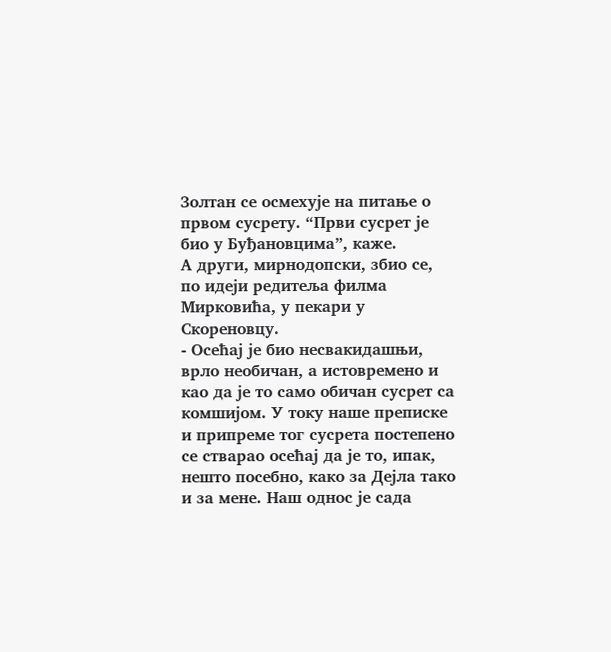Золтан се осмехује на питање о првом сусрету. “Први сусрет је био у Буђановцима”, каже.
А други, мирнодопски, збио се, по идеји редитеља филма Мирковића, у пекари у Скореновцу.
- Осећај је био несвакидашњи, врло необичан, а истовремено и као да је то само обичан сусрет са комшијом. У току наше преписке и припреме тог сусрета постепено се стварао осећај да је то, ипак, нешто посебно, како за Дејла тако и за мене. Наш однос је сада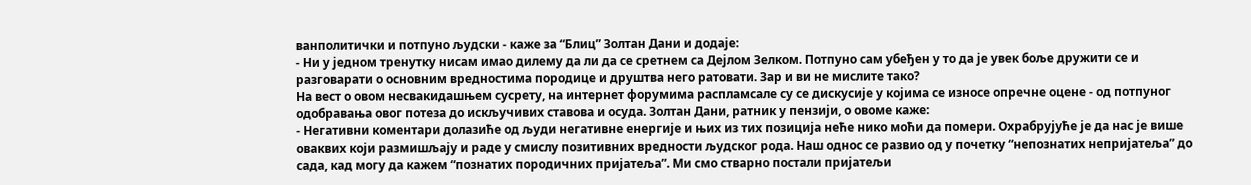ванполитички и потпуно људски - каже за “Блиц” Золтан Дани и додаје:
- Ни у једном тренутку нисам имао дилему да ли да се сретнем са Дејлом Зелком. Потпуно сам убеђен у то да је увек боље дружити се и разговарати о основним вредностима породице и друштва него ратовати. Зар и ви не мислите тако?
На вест о овом несвакидашњем сусрету, на интернет форумима распламсале су се дискусије у којима се износе опречне оцене - од потпуног одобравања овог потеза до искључивих ставова и осуда. Золтан Дани, ратник у пензији, о овоме каже:
- Негативни коментари долазиће од људи негативне енергије и њих из тих позиција неће нико моћи да помери. Охрабрујуће је да нас је више оваквих који размишљају и раде у смислу позитивних вредности људског рода. Наш однос се развио од у почетку “непознатих непријатеља” до сада, кад могу да кажем “познатих породичних пријатеља”. Ми смо стварно постали пријатељи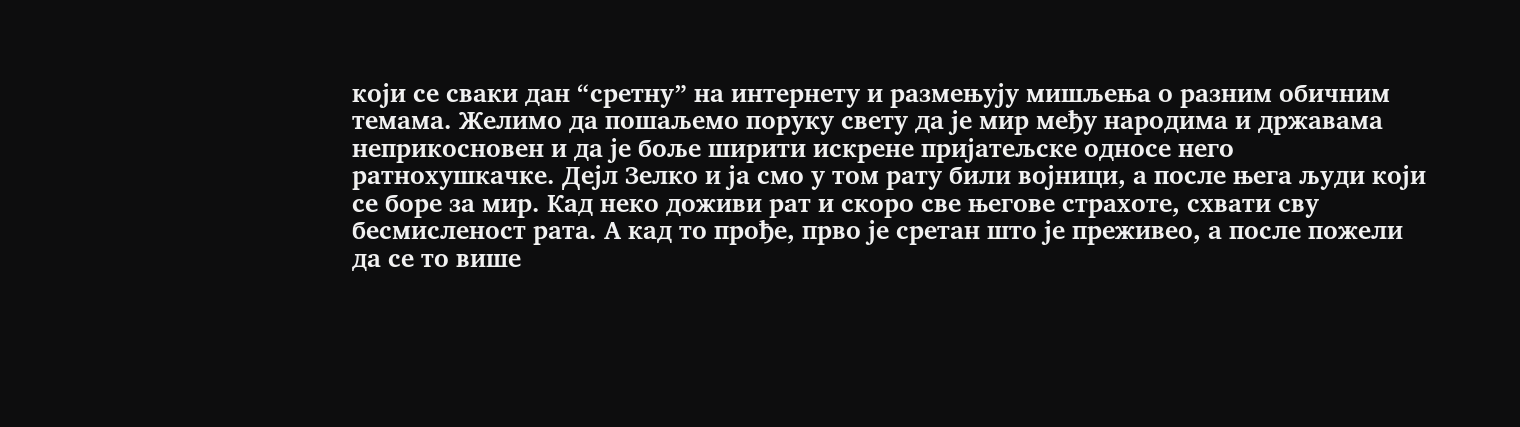који се сваки дан “сретну” на интернету и размењују мишљења о разним обичним темама. Желимо да пошаљемо поруку свету да је мир међу народима и државама неприкосновен и да је боље ширити искрене пријатељске односе него ратнохушкачке. Дејл Зелко и ја смо у том рату били војници, а после њега људи који се боре за мир. Кад неко доживи рат и скоро све његове страхоте, схвати сву бесмисленост рата. А кад то прође, прво је сретан што је преживео, а после пожели да се то више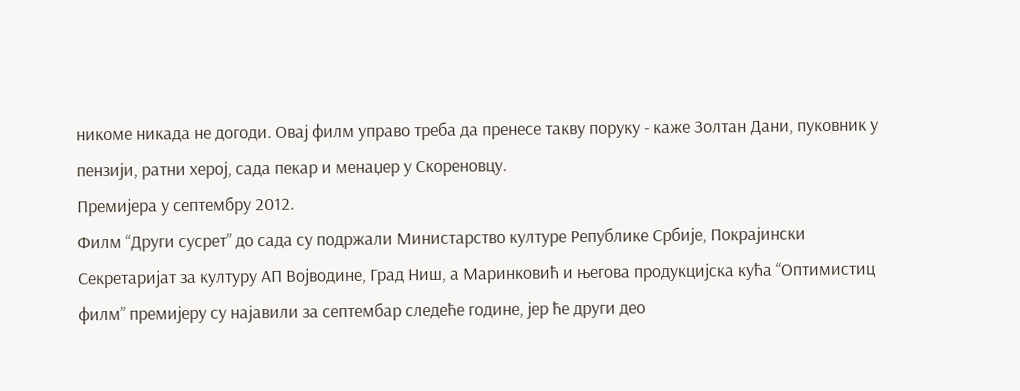никоме никада не догоди. Овај филм управо треба да пренесе такву поруку - каже Золтан Дани, пуковник у пензији, ратни херој, сада пекар и менаџер у Скореновцу.
Премијера у септембру 2012.
Филм “Други сусрет” до сада су подржали Министарство културе Републике Србије, Покрајински Секретаријат за културу АП Војводине, Град Ниш, а Маринковић и његова продукцијска кућа “Оптимистиц филм” премијеру су најавили за септембар следеће године, јер ће други део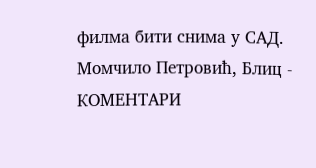филма бити снима у САД.
Момчило Петровић, Блиц - КОМЕНТАРИ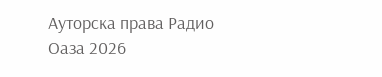Ауторска права Радио Оаза 2026